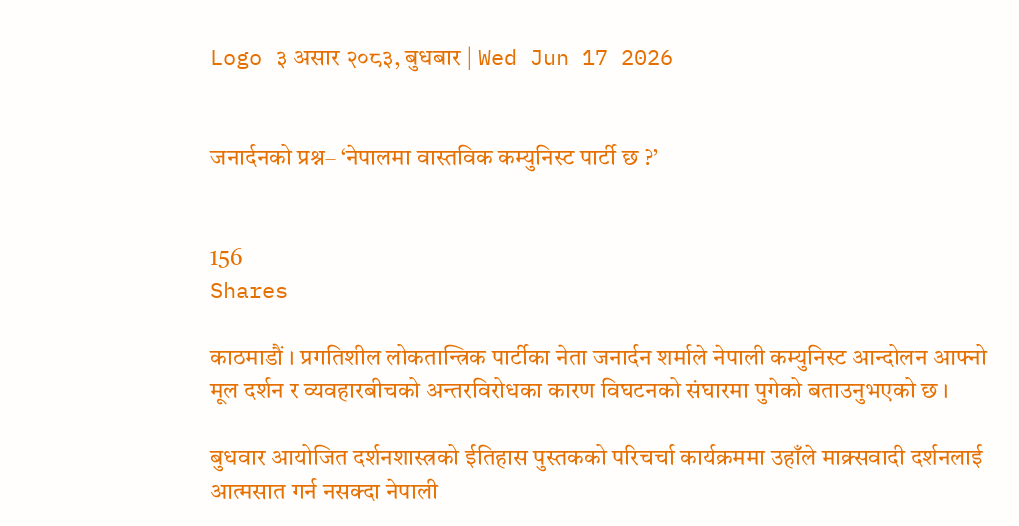Logo ३ असार २०८३, बुधबार | Wed Jun 17 2026


जनार्दनको प्रश्न– ‘नेपालमा वास्तविक कम्युनिस्ट पार्टी छ ?’


156
Shares

काठमाडौं । प्रगतिशील लोकतान्त्रिक पार्टीका नेता जनार्दन शर्माले नेपाली कम्युनिस्ट आन्दोलन आफ्नो मूल दर्शन र व्यवहारबीचको अन्तरविरोधका कारण विघटनको संघारमा पुगेको बताउनुभएको छ ।

बुधवार आयोजित दर्शनशास्त्रको ईतिहास पुस्तकको परिचर्चा कार्यक्रममा उहाँले माक्र्सवादी दर्शनलाई आत्मसात गर्न नसक्दा नेपाली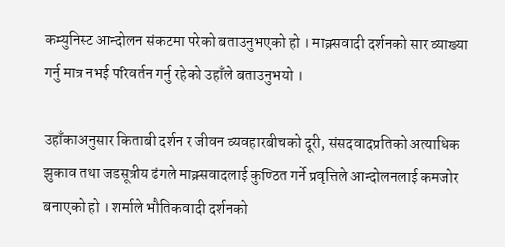कम्युनिस्ट आन्दोलन संकटमा परेको बताउनुभएको हो । माक्र्सवादी दर्शनको सार व्याख्या गर्नु मात्र नभई परिवर्तन गर्नु रहेको उहाँले बताउनुभयो ।

उहाँकाअनुसार किताबी दर्शन र जीवन व्यवहारबीचको दूरी, संसदवादप्रतिको अत्याधिक झुकाव तथा जडसूत्रीय ढंगले माक्र्सवादलाई कुण्ठित गर्ने प्रवृत्तिले आन्दोलनलाई कमजोर बनाएको हो । शर्माले भौतिकवादी दर्शनको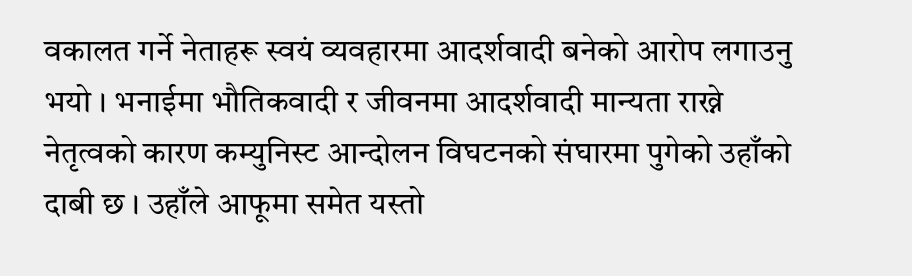वकालत गर्ने नेताहरू स्वयं व्यवहारमा आदर्शवादी बनेको आरोप लगाउनु भयो । भनाईमा भौतिकवादी र जीवनमा आदर्शवादी मान्यता राख्ने नेतृत्वको कारण कम्युनिस्ट आन्दोलन विघटनको संघारमा पुगेको उहाँको दाबी छ । उहाँले आफूमा समेत यस्तो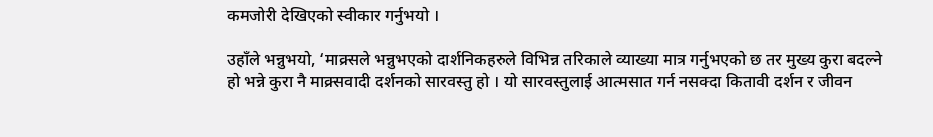कमजोरी देखिएको स्वीकार गर्नुभयो ।

उहाँले भन्नुभयो, ‘माक्र्सले भन्नुभएको दार्शनिकहरुले विभिन्न तरिकाले व्याख्या मात्र गर्नुभएको छ तर मुख्य कुरा बदल्ने हो भन्ने कुरा नै माक्र्सवादी दर्शनको सारवस्तु हो । यो सारवस्तुलाई आत्मसात गर्न नसक्दा कितावी दर्शन र जीवन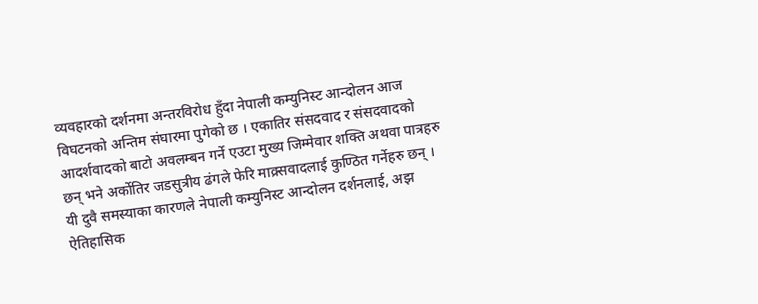व्यवहारको दर्शनमा अन्तरविरोध हुँदा नेपाली कम्युनिस्ट आन्दोलन आज विघटनको अन्तिम संघारमा पुगेको छ । एकातिर संसदवाद र संसदवादको आदर्शवादको बाटो अवलम्बन गर्ने एउटा मुख्य जिम्मेवार शक्ति अथवा पात्रहरु छन् भने अर्कोतिर जडसुत्रीय ढंगले फेरि माक्र्सवादलाई कुण्ठित गर्नेहरु छन् । यी दुवै समस्याका कारणले नेपाली कम्युनिस्ट आन्दोलन दर्शनलाई, अझ ऐतिहासिक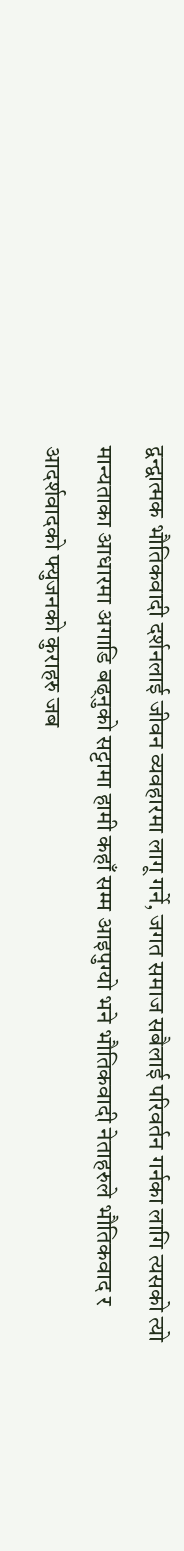द्वन्द्वात्मक भौतिकवादी दर्शनलाई जीवन व्यवहारमा लागू गर्ने, जगत समाज सबैलाई परिवर्तन गर्नका लागि त्यसको त्यो मान्यताका आधारमा अगाडि बढ्नुको सट्टामा हामी कहाँ सम्म आइपुग्यो भने भौतिकवादी नेताहरुले भौतिकवाद र आदर्शवादको फ्युजनको कुराहरु जब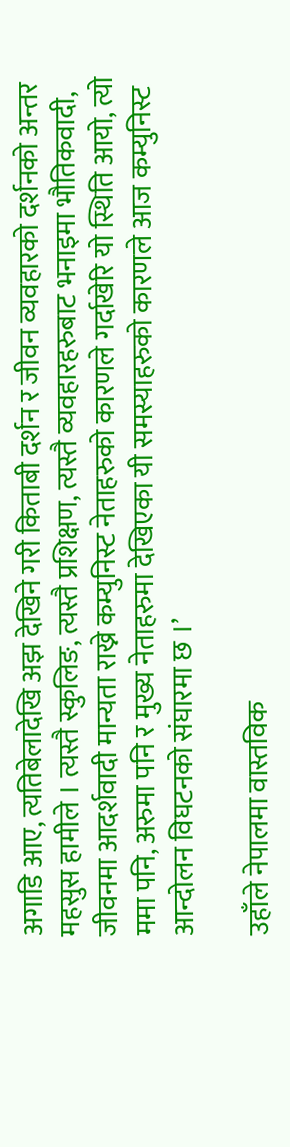अगाडि आए, त्यतिबेलादेखि अझ देखिने गरी किताबी दर्शन र जीवन व्यवहारको दर्शनको अन्तर महसुस हामीले । त्यस्तै स्कुलिङ, त्यस्तै प्रशिक्षण, त्यस्तै व्यवहारहरुबाट भनाइमा भौतिकवादी, जीवनमा आदर्शवादी मान्यता राख्ने कम्युनिस्ट नेताहरुको कारणले गर्दाखेरि यो स्थिति आयो, त्यो ममा पनि, अरुमा पनि र मुख्य नेताहरुमा देखिएका यी समस्याहरुको कारणले आज कम्युनिस्ट आन्दोलन विघटनको संघारमा छ ।’

उहाँले नेपालमा वास्तविक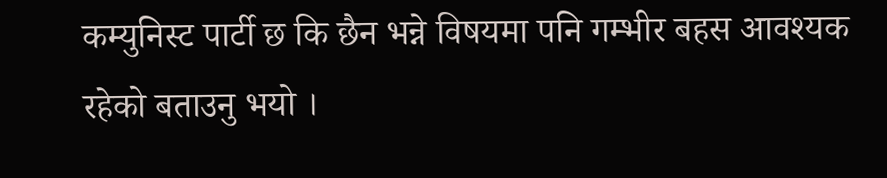कम्युनिस्ट पार्टी छ कि छैन भन्ने विषयमा पनि गम्भीर बहस आवश्यक रहेको बताउनु भयो ।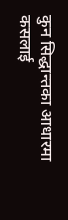कुन सिद्धान्तका आधारमा कसलाई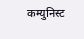कम्युनिस्ट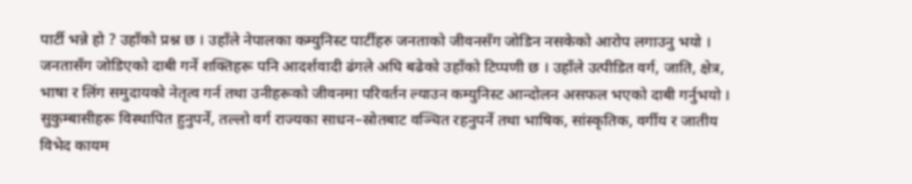पार्टी भन्ने हो ? उहाँको प्रश्न छ । उहाँले नेपालका कम्युनिस्ट पार्टीहरु जनताको जीवनसँग जोडिन नसकेको आरोप लगाउनु भयो । जनतासँग जोडिएको दाबी गर्ने शक्तिहरू पनि आदर्शवादी ढंगले अघि बढेको उहाँको टिप्पणी छ । उहाँले उत्पीडित वर्ग, जाति, क्षेत्र, भाषा र लिंग समुदायको नेतृत्व गर्न तथा उनीहरूको जीवनमा परिवर्तन ल्याउन कम्युनिस्ट आन्दोलन असफल भएको दाबी गर्नुभयो । सुकुम्बासीहरू विस्थापित हुनुपर्ने, तल्लो वर्ग राज्यका साधन–स्रोतबाट वञ्चित रहनुपर्ने तथा भाषिक, सांस्कृतिक, वर्गीय र जातीय विभेद कायम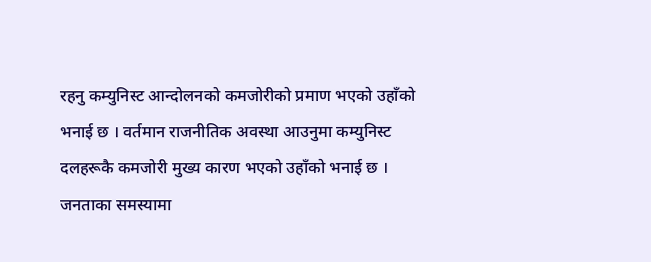रहनु कम्युनिस्ट आन्दोलनको कमजोरीको प्रमाण भएको उहाँको भनाई छ । वर्तमान राजनीतिक अवस्था आउनुमा कम्युनिस्ट दलहरूकै कमजोरी मुख्य कारण भएको उहाँको भनाई छ । जनताका समस्यामा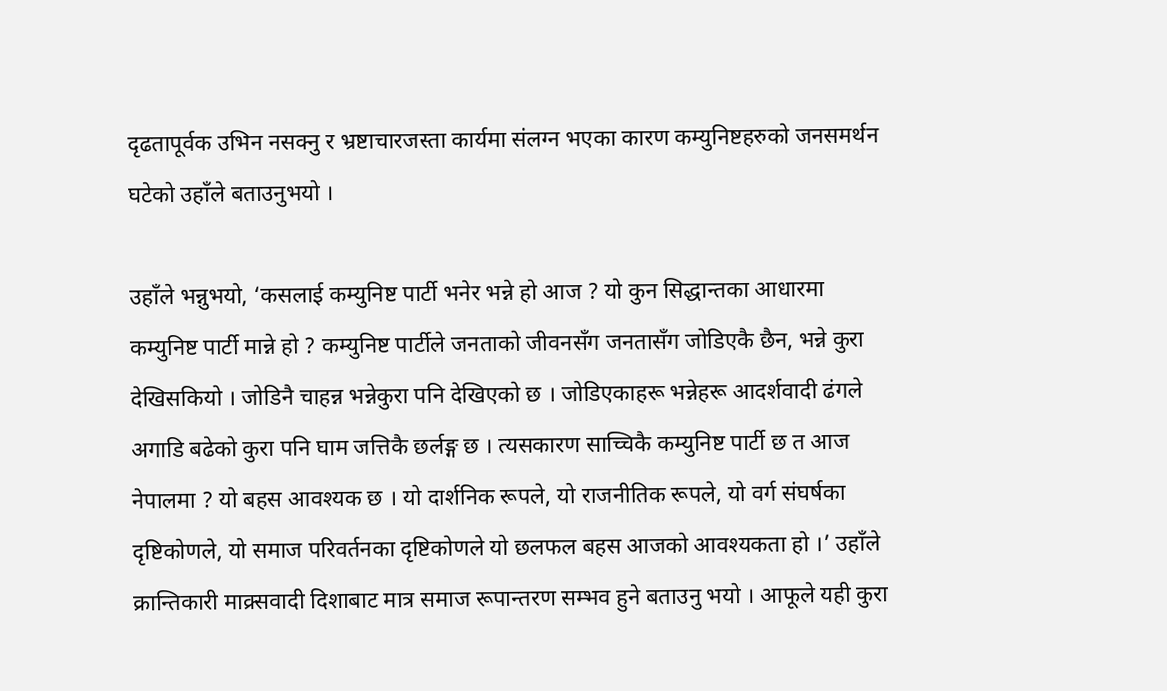दृढतापूर्वक उभिन नसक्नु र भ्रष्टाचारजस्ता कार्यमा संलग्न भएका कारण कम्युनिष्टहरुको जनसमर्थन घटेको उहाँले बताउनुभयो ।

उहाँले भन्नुभयो, ‘कसलाई कम्युनिष्ट पार्टी भनेर भन्ने हो आज ? यो कुन सिद्धान्तका आधारमा कम्युनिष्ट पार्टी मान्ने हो ? कम्युनिष्ट पार्टीले जनताको जीवनसँग जनतासँग जोडिएकै छैन, भन्ने कुरा देखिसकियो । जोडिनै चाहन्न भन्नेकुरा पनि देखिएको छ । जोडिएकाहरू भन्नेहरू आदर्शवादी ढंगले अगाडि बढेको कुरा पनि घाम जत्तिकै छर्लङ्ग छ । त्यसकारण साच्चिकै कम्युनिष्ट पार्टी छ त आज नेपालमा ? यो बहस आवश्यक छ । यो दार्शनिक रूपले, यो राजनीतिक रूपले, यो वर्ग संघर्षका दृष्टिकोणले, यो समाज परिवर्तनका दृष्टिकोणले यो छलफल बहस आजको आवश्यकता हो ।’ उहाँले क्रान्तिकारी माक्र्सवादी दिशाबाट मात्र समाज रूपान्तरण सम्भव हुने बताउनु भयो । आफूले यही कुरा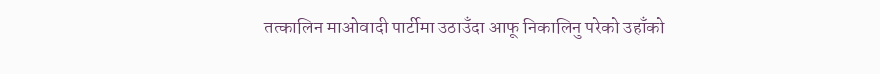तत्कालिन माओवादी पार्टीमा उठाउँदा आफू निकालिनु परेको उहाँको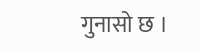गुनासो छ ।